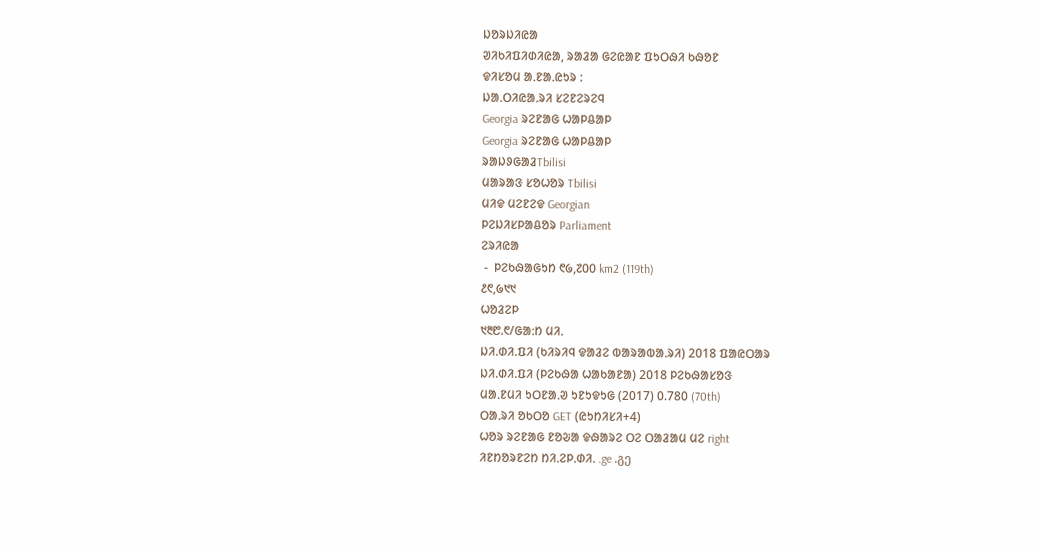ᱡᱚᱨᱡᱤᱭᱟ
ᱣᱤᱠᱤᱯᱤᱰᱤᱭᱟ, ᱨᱟᱲᱟ ᱜᱮᱭᱟᱱ ᱯᱩᱛᱷᱤ ᱠᱷᱚᱱ
ᱫᱤᱥᱚᱢ ᱟᱹᱱᱟᱹᱭᱩᱨ :
ᱡᱟᱹᱛᱤᱭᱟᱹᱨᱤ ᱥᱮᱱᱮᱨᱮᱧ
Georgia ᱨᱮᱱᱟᱜ ᱦᱟᱞᱪᱟᱞ
Georgia ᱨᱮᱱᱟᱜ ᱦᱟᱞᱪᱟᱞ
ᱨᱟᱡᱽᱜᱟᱲTbilisi
ᱢᱟᱨᱟᱝ ᱥᱚᱦᱚᱨ Tbilisi
ᱢᱤᱫ ᱢᱮᱱᱮᱫ Georgian
ᱞᱮᱡᱤᱥᱞᱟᱪᱚᱨ Parliament
ᱮᱨᱤᱭᱟ
 -  ᱞᱮᱠᱷᱟᱜᱩᱴ ᱖᱙,᱗᱐᱐ km2 (119th)
᱒᱖,᱙᱑᱑
ᱦᱚᱲᱮᱞ
᱑᱓᱘.᱖/ᱜᱟᱺᱴ ᱢᱤᱹ
ᱡᱤ.ᱰᱤ.ᱯᱤ (ᱠᱤᱨᱤᱧ ᱫᱟᱲᱮ ᱵᱟᱨᱟᱵᱟᱹᱨᱤ) 2018 ᱯᱟᱭᱛᱟᱨ
ᱡᱤ.ᱰᱤ.ᱯᱤ (ᱞᱮᱠᱷᱟ ᱦᱟᱠᱟᱱᱟ) 2018 ᱞᱮᱠᱷᱟᱥᱚᱝ
ᱢᱟᱹᱱᱢᱤ ᱩᱛᱱᱟᱹᱣ ᱩᱱᱩᱫᱩᱜ (2017) 0.780 (70th)
ᱛᱟᱹᱨᱤ ᱚᱠᱛᱚ GET (ᱭᱩᱴᱤᱥᱤ+4)
ᱦᱚᱨ ᱨᱮᱱᱟᱜ ᱱᱚᱶᱟ ᱫᱷᱟᱨᱮ ᱛᱮ ᱛᱟᱲᱟᱢ ᱢᱮ right
ᱤᱱᱴᱚᱨᱱᱮᱴ ᱴᱤᱹᱮᱞᱹᱰᱤᱹ .ge .გე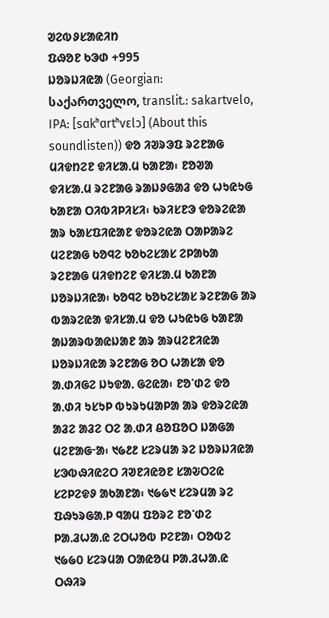ᱣᱮᱵᱽᱥᱟᱭᱤᱴ
ᱯᱷᱚᱱ ᱠᱳᱰ +995
ᱡᱚᱨᱡᱤᱭᱟ (Georgian: საქართველო, translit.: sakartvelo, IPA: [sɑkʰɑrtʰvɛlɔ] (About this soundlisten)) ᱫᱚ ᱤᱣᱨᱳᱯ ᱨᱮᱱᱟᱜ ᱢᱤᱫᱴᱮᱱ ᱫᱤᱥᱟᱹᱢ ᱠᱟᱱᱟ᱾ ᱱᱚᱣᱟ ᱫᱤᱥᱟᱹᱢ ᱨᱮᱱᱟᱜ ᱨᱟᱡᱽᱜᱟᱲ ᱫᱚ ᱦᱩᱭᱩᱜ ᱠᱟᱱᱟ ᱛᱤᱵᱤᱞᱤᱥᱤ᱾ ᱠᱨᱤᱥᱱᱳ ᱫᱚᱨᱮᱭᱟ ᱟᱨ ᱠᱟᱥᱯᱤᱭᱟᱱ ᱫᱚᱨᱮᱭᱟ ᱛᱟᱞᱟᱨᱮ ᱢᱮᱱᱟᱜ ᱠᱚᱧᱮ ᱠᱚᱠᱮᱥᱟᱥ ᱮᱞᱟᱠᱟ ᱨᱮᱱᱟᱜ ᱢᱤᱫᱴᱮᱱ ᱫᱤᱥᱟᱹᱢ ᱠᱟᱱᱟ ᱡᱚᱨᱡᱤᱭᱟ᱾ ᱠᱚᱧᱮ ᱠᱚᱠᱮᱥᱟᱥ ᱨᱮᱱᱟᱜ ᱟᱨ ᱵᱟᱨᱮᱭᱟ ᱫᱤᱥᱟᱹᱢ ᱫᱚ ᱦᱩᱭᱩᱜ ᱠᱟᱱᱟ ᱟᱡᱟᱨᱵᱟᱭᱡᱟᱱ ᱟᱨ ᱟᱨᱢᱮᱱᱤᱭᱟ
ᱡᱚᱨᱡᱤᱭᱟ ᱨᱮᱱᱟᱜ ᱚᱛ ᱦᱟᱥᱟ ᱫᱚ ᱟᱹᱰᱤᱜᱮ ᱡᱩᱫᱟᱹ ᱜᱮᱭᱟ᱾ ᱱᱚᱸᱰᱮ ᱫᱚ ᱟᱹᱰᱤ ᱩᱥᱩᱞ ᱵᱩᱨᱩᱢᱟᱞᱟ ᱟᱨ ᱫᱚᱨᱮᱭᱟ ᱟᱲᱮ ᱟᱲᱮ ᱛᱮ ᱟᱹᱰᱤ ᱪᱚᱯᱚᱛ ᱡᱟᱜᱟ ᱢᱮᱱᱟᱜᱼᱟ᱾ ᱑᱙᱒᱒ ᱥᱮᱨᱢᱟ ᱨᱮ ᱡᱚᱨᱡᱤᱭᱟ ᱥᱳᱵᱷᱤᱭᱮᱛ ᱤᱣᱱᱤᱭᱚᱱ ᱥᱟᱶᱛᱮᱭ ᱥᱮᱞᱮᱫᱽ ᱟᱠᱟᱱᱟ᱾ ᱑᱙᱙᱑ ᱥᱮᱨᱢᱟ ᱨᱮ ᱯᱷᱩᱨᱜᱟᱹᱞ ᱧᱟᱢ ᱯᱚᱨᱮ ᱱᱚᱸᱰᱮ ᱞᱟᱹᱲᱦᱟᱹᱭ ᱮᱛᱦᱚᱵ ᱞᱮᱱᱟ᱾ ᱛᱚᱵᱮ ᱑᱙᱙᱐ ᱥᱮᱨᱢᱟ ᱛᱟᱭᱚᱢ ᱞᱟᱹᱲᱦᱟᱹᱭ ᱛᱷᱤᱨ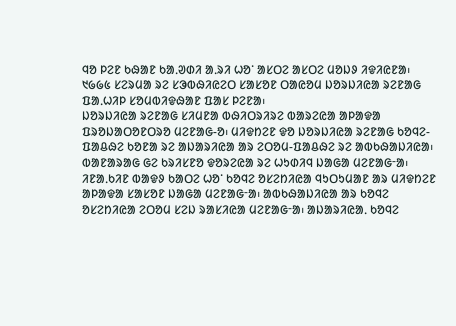ᱧᱚ ᱞᱮᱱ ᱠᱷᱟᱱ ᱠᱟᱹᱣᱰᱤ ᱟᱹᱨᱤ ᱦᱚᱸ ᱟᱥᱛᱮ ᱟᱥᱛᱮ ᱢᱚᱡᱽ ᱤᱫᱤᱭᱱᱟ᱾ ᱑᱙᱙᱕ ᱥᱮᱨᱢᱟ ᱨᱮ ᱥᱳᱵᱷᱤᱭᱮᱛ ᱥᱟᱥᱚᱱ ᱛᱟᱭᱚᱢ ᱡᱚᱨᱡᱤᱭᱟ ᱨᱮᱱᱟᱜ ᱯᱟᱹᱦᱤᱞ ᱥᱚᱢᱵᱤᱫᱷᱟᱱ ᱯᱟᱥ ᱞᱮᱱᱟ᱾
ᱡᱚᱨᱡᱤᱭᱟ ᱨᱮᱱᱟᱜ ᱥᱤᱢᱱᱟ ᱵᱷᱤᱛᱨᱤᱨᱮ ᱵᱟᱨᱮᱭᱟ ᱟᱞᱟᱫᱟ ᱯᱨᱚᱡᱟᱛᱚᱱᱛᱨᱚ ᱢᱮᱱᱟᱜ-ᱚ᱾ ᱢᱤᱫᱴᱮᱱ ᱫᱚ ᱡᱚᱨᱡᱤᱭᱟ ᱨᱮᱱᱟᱜ ᱠᱚᱧᱮ-ᱯᱟᱪᱷᱮ ᱠᱚᱱᱟ ᱨᱮ ᱟᱡᱟᱨᱤᱭᱟ ᱟᱨ ᱮᱛᱚᱢ-ᱯᱟᱪᱷᱮ ᱨᱮ ᱟᱵᱠᱷᱟᱡᱤᱭᱟ᱾ ᱵᱟᱱᱟᱨᱟᱜ ᱜᱮ ᱠᱨᱤᱥᱱᱚ ᱫᱚᱨᱮᱭᱟ ᱨᱮ ᱦᱩᱰᱤᱧ ᱡᱟᱜᱟ ᱢᱮᱱᱟᱜᱼᱟ᱾ ᱤᱱᱟᱹᱠᱤᱱ ᱵᱟᱫᱽ ᱠᱟᱛᱮ ᱦᱚᱸ ᱠᱚᱧᱮ ᱚᱥᱮᱴᱤᱭᱟ ᱧᱩᱛᱩᱢᱟᱱ ᱟᱨ ᱢᱤᱫᱴᱮᱱ ᱟᱞᱟᱫᱟ ᱥᱟᱥᱚᱱ ᱡᱟᱜᱟ ᱢᱮᱱᱟᱜᱼᱟ᱾ ᱟᱵᱠᱷᱟᱡᱤᱭᱟ ᱟᱨ ᱠᱚᱧᱮ ᱚᱥᱮᱴᱤᱭᱟ ᱮᱛᱚᱢ ᱥᱮᱡ ᱨᱟᱥᱤᱭᱟ ᱢᱮᱱᱟᱜᱼᱟ᱾ ᱟᱡᱟᱨᱤᱭᱟᱹ ᱠᱚᱧᱮ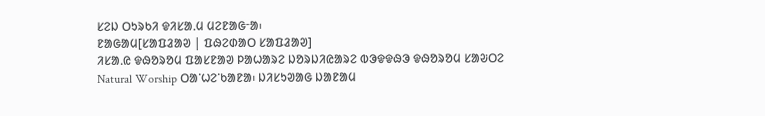ᱥᱮᱡ ᱛᱩᱨᱠᱤ ᱫᱤᱥᱟᱹᱢ ᱢᱮᱱᱟᱜᱼᱟ᱾
ᱱᱟᱜᱟᱢ[ᱥᱟᱯᱲᱟᱣ | ᱯᱷᱮᱰᱟᱛ ᱥᱟᱯᱲᱟᱣ]
ᱤᱥᱟᱹᱭ ᱫᱷᱚᱨᱚᱢ ᱯᱟᱥᱱᱟᱣ ᱞᱟᱦᱟᱨᱮ ᱡᱚᱨᱡᱤᱭᱟᱨᱮ ᱵᱳᱫᱫᱷᱳ ᱫᱷᱚᱨᱚᱢ ᱥᱟᱶᱛᱮ Natural Worship ᱛᱟᱸᱦᱮᱸᱠᱟᱱᱟ᱾ ᱡᱤᱥᱩᱣᱟᱜ ᱡᱟᱱᱟᱢ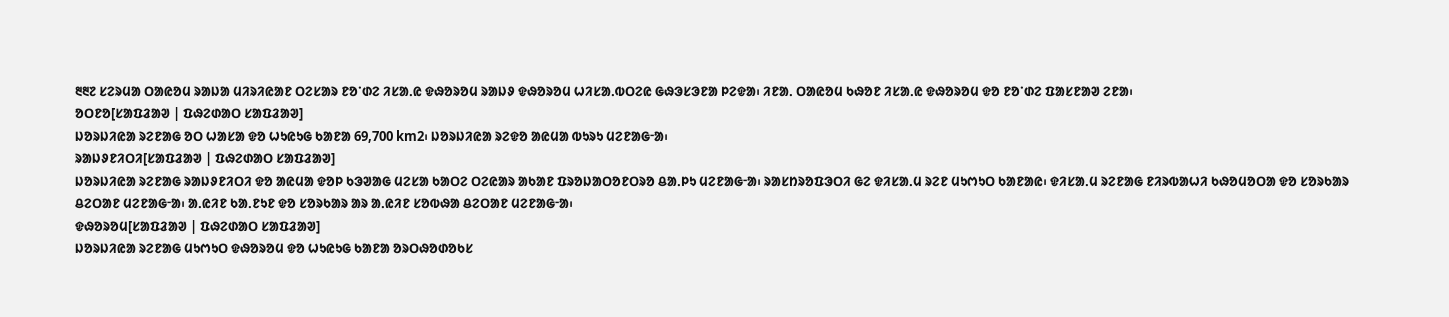᱓᱓᱗ ᱥᱮᱨᱢᱟ ᱛᱟᱭᱚᱢ ᱨᱟᱡᱟ ᱢᱤᱨᱤᱭᱟᱱ ᱛᱮᱥᱟᱨ ᱱᱚᱸᱰᱮ ᱤᱥᱟᱹᱭ ᱫᱷᱚᱨᱚᱢ ᱨᱟᱡᱽ ᱫᱷᱚᱨᱚᱢ ᱦᱤᱥᱟᱹᱵᱛᱮᱭ ᱜᱷᱳᱥᱳᱱᱟ ᱞᱮᱫᱟ᱾ ᱤᱱᱟᱹ ᱛᱟᱭᱚᱢ ᱠᱷᱚᱱ ᱤᱥᱟᱹᱭ ᱫᱷᱚᱨᱚᱢ ᱫᱚ ᱱᱚᱸᱰᱮ ᱯᱟᱥᱱᱟᱣ ᱮᱱᱟ᱾
ᱚᱛᱱᱚ[ᱥᱟᱯᱲᱟᱣ | ᱯᱷᱮᱰᱟᱛ ᱥᱟᱯᱲᱟᱣ]
ᱡᱚᱨᱡᱤᱭᱟ ᱨᱮᱱᱟᱜ ᱚᱛ ᱦᱟᱥᱟ ᱫᱚ ᱦᱩᱭᱩᱜ ᱠᱟᱱᱟ 69,700 km2᱾ ᱡᱚᱨᱡᱤᱭᱟ ᱨᱮᱫᱚ ᱟᱭᱢᱟ ᱵᱩᱨᱩ ᱢᱮᱱᱟᱜᱼᱟ᱾
ᱨᱟᱡᱽᱱᱤᱛᱤ[ᱥᱟᱯᱲᱟᱣ | ᱯᱷᱮᱰᱟᱛ ᱥᱟᱯᱲᱟᱣ]
ᱡᱚᱨᱡᱤᱭᱟ ᱨᱮᱱᱟᱜ ᱨᱟᱡᱽᱱᱤᱛᱤ ᱫᱚ ᱟᱭᱢᱟ ᱫᱚᱞ ᱠᱳᱣᱟᱜ ᱢᱮᱥᱟ ᱠᱟᱛᱮ ᱛᱮᱭᱟᱨ ᱟᱠᱟᱱ ᱯᱨᱚᱡᱟᱛᱚᱱᱛᱨᱚ ᱪᱟᱹᱞᱩ ᱢᱮᱱᱟᱜᱼᱟ᱾ ᱨᱟᱥᱴᱨᱚᱯᱳᱛᱤ ᱜᱮ ᱫᱤᱥᱟᱹᱢ ᱨᱮᱱ ᱢᱩᱬᱩᱛ ᱠᱟᱱᱟᱭ᱾ ᱫᱤᱥᱟᱹᱢ ᱨᱮᱱᱟᱜ ᱱᱤᱨᱵᱟᱦᱤ ᱠᱷᱚᱢᱚᱛᱟ ᱫᱚ ᱥᱚᱨᱠᱟᱨ ᱪᱮᱛᱟᱱ ᱢᱮᱱᱟᱜᱼᱟ᱾ ᱟᱹᱭᱤᱱ ᱠᱟᱹᱱᱩᱱ ᱫᱚ ᱥᱚᱨᱠᱟᱨ ᱟᱨ ᱟᱹᱭᱤᱱ ᱥᱚᱵᱷᱟ ᱪᱮᱛᱟᱱ ᱢᱮᱱᱟᱜᱼᱟ᱾
ᱫᱷᱚᱨᱚᱢ[ᱥᱟᱯᱲᱟᱣ | ᱯᱷᱮᱰᱟᱛ ᱥᱟᱯᱲᱟᱣ]
ᱡᱚᱨᱡᱤᱭᱟ ᱨᱮᱱᱟᱜ ᱢᱩᱬᱩᱛ ᱫᱷᱚᱨᱚᱢ ᱫᱚ ᱦᱩᱭᱩᱜ ᱠᱟᱱᱟ ᱚᱨᱛᱷᱚᱰᱚᱠᱥ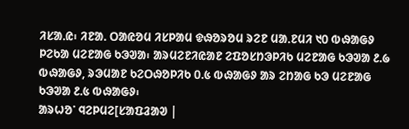ᱤᱥᱟᱹᱭ᱾ ᱤᱱᱟᱹ ᱛᱟᱭᱚᱢ ᱤᱥᱞᱟᱢ ᱫᱷᱚᱨᱚᱢ ᱨᱮᱱ ᱢᱟᱹᱱᱢᱤ ᱑᱐ ᱵᱷᱟᱜᱽ ᱞᱮᱠᱟ ᱢᱮᱱᱟᱜ ᱠᱳᱣᱟ᱾ ᱟᱨᱢᱮᱱᱤᱭᱟᱱ ᱮᱯᱚᱥᱴᱳᱞᱤᱠ ᱢᱮᱱᱟᱜ ᱠᱳᱣᱟ ᱒.᱙ ᱵᱷᱟᱜᱽ, ᱨᱳᱢᱟᱱ ᱠᱮᱛᱷᱚᱞᱤᱠ ᱐.᱕ ᱵᱷᱟᱜᱽ ᱟᱨ ᱮᱴᱟᱜ ᱠᱳ ᱢᱮᱱᱟᱜ ᱠᱳᱣᱟ ᱒.᱕ ᱵᱷᱟᱜᱽ᱾
ᱟᱨᱦᱚᱸ ᱧᱮᱞᱢᱮ[ᱥᱟᱯᱲᱟᱣ |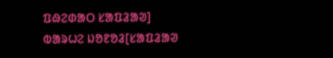ᱯᱷᱮᱰᱟᱛ ᱥᱟᱯᱲᱟᱣ]
ᱵᱟᱨᱦᱮ ᱡᱚᱱᱚᱲ[ᱥᱟᱯᱲᱟᱣ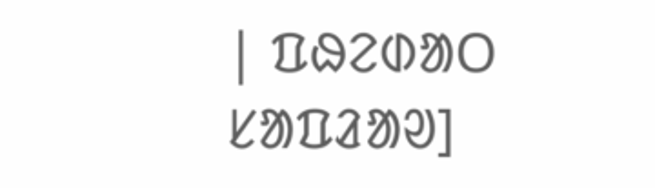| ᱯᱷᱮᱰᱟᱛ ᱥᱟᱯᱲᱟᱣ]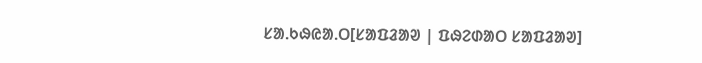ᱥᱟᱹᱠᱷᱭᱟᱹᱛ[ᱥᱟᱯᱲᱟᱣ | ᱯᱷᱮᱰᱟᱛ ᱥᱟᱯᱲᱟᱣ]